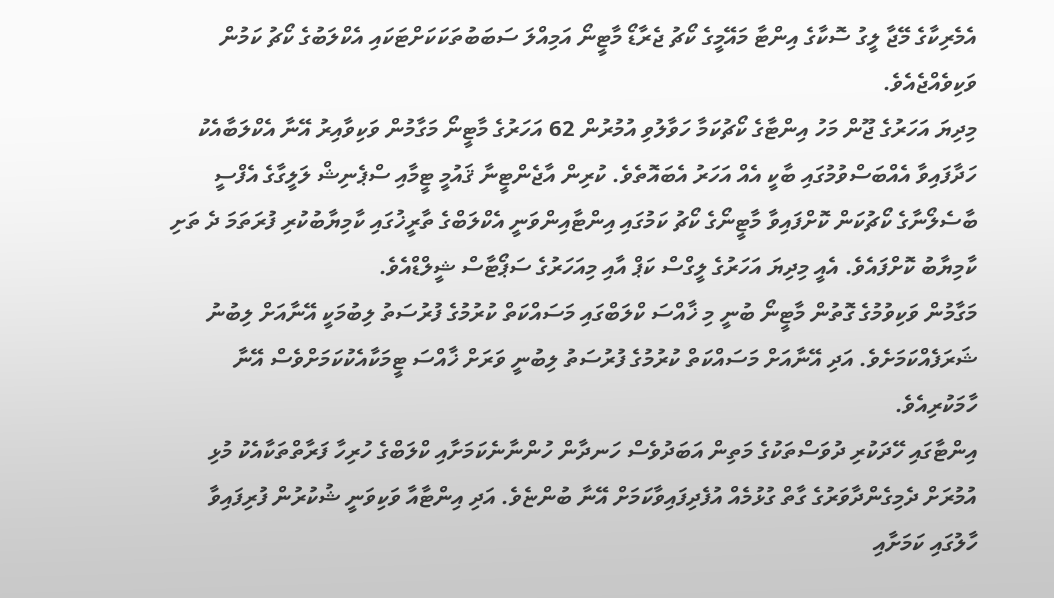އެމެރިކާގެ މޭޖާ ލީގު ސޮކާގެ އިންޓާ މައޭމީގެ ކޯޗު ޖެރާޑޯ މާޓީނޯ އަމިއްލަ ސަބަބުތަކަކަށްޓަކައި އެކްލަބުގެ ކޯޗު ކަމުން ވަކިވެއްޖެއެވެ.
މިދިޔަ އަހަރުގެ ޖޫން މަހު އިންޓާގެ ކޯޗުކަމާ ހަވާލުވި އުމުރުން 62 އަހަރުގެ މާޓީނޯ މަގާމުން ވަކިވާއިރު އޭނާ އެކްލަބާއެކު ހަދާފައިވާ އެއްބަސްވުމުގައި ބާކީ އެއް އަހަރު އެބައޮތެވެ. ކުރިން އާޖެންޓީނާ ޤައުމީ ޓީމާއި ސްޕެނިޝް ލަލީގާގެ އެފްސީ ބާސެލޯނާގެ ކޯޗުކަން ކޮށްފައިވާ މާޓީނޯގެ ކޯޗު ކަމުގައި އިންޓާއިންވަނީ އެކްލަބްގެ ތާރީޚުގައި ކާމިޔާބުކުރި ފުރަތަމަ ދެ ތަށި ކާމިޔާބު ކޮށްފައެވެ. އެއީ މިދިޔަ އަހަރުގެ ލީގްސް ކަޕް އާއި މިއަހަރުގެ ސަޕޯޓާސް ޝީލްޑްއެވެ.
މަގާމުން ވަކިވުމުގެ ގޮތުން މާޓީނޯ ބުނީ މި ޚާއްސަ ކްލަބްގައި މަސައްކަތް ކުރުމުގެ ފުރުސަތު ލިބުމަކީ އޭނާއަށް ލިބުނު ޝަރަފެއްކަމަށެވެ. އަދި އޭނާއަށް މަސައްކަތް ކުރުމުގެ ފުރުސަތު ލިބުނީ ވަރަށް ޚާއްސަ ޓީމަކާއެކުކަމަށްވެސް އޭނާ ހާމަކުރިއެވެ.
އިންޓާގައި ހޭދަކުރި ދުވަސްތަކުގެ މަތިން އަބަދުވެސް ހަނދާން ހުންނާނެކަމަށާއި ކްލަބްގެ ހުރިހާ ފަރާތްތަކާއެކު މުޅި އުމުރަށް ދެމިގެންދާވަރުގެ ގާތް ގުޅުމެއް އުފެދިފައިވާކަމަށް އޭނާ ބުންޏެވެ. އަދި އިންޓާއާ ވަކިވަނީ ޝުކުރުން ފުރިފައިވާ ހާލުގައި ކަމަށާއި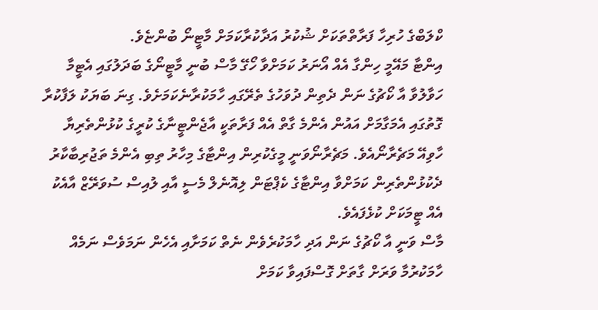ކްލަބްގެ ހުރިހާ ފަރާތްތަކަށް ޝުކުރު އަދާކުރާކަމަށް މާޓީނޯ ބުންޏެވެ.
އިންޓާ މައޭމީ ހިންގާ އެއް އޯނަރު ކަމަށްވާ ހޯގޭ މާސް ބުނީ މާޓީނޯގެ ބަދަލުގައި އެޓީމާ ހަވާލުވާ އާ ކޯޗުގެ ނަން ދެތިން ދުވަހުގެ ތެރޭގައި ހާމަކުރާނެކަމަށެވެ. ގިނަ ބަޔަކު ލަފާކުރާ ގޮތުގައި އެމަގާމަށް އައުން އެންމެ ގާތް އެއް ފަރާތަކީ އާޖެންޓީނާގެ ކުރީގެ ކުޅުންތެރިޔާ ހާވިއޭ މަޗެރާނޯއެވެ. މަޗެރާނޯވަނީ މީގެކުރިން އިންޓާގެ މިހާރު ތިބި އެންމެ ތަޖުރިބާކާރު ދެކުޅުންތެރިން ކަމަށްވާ އިންޓާގެ ކެޕްޓަން ލިއޮނެލް މެސީ އާއި ލުއިސް ސުވަރޭޒް އާއެކު އެއް ޓީމަކަށް ކުޅެފައެވެ.
މާސް ވަނީ އާ ކޯޗުގެ ނަން އަދި ހާމަކުރެވެން ނެތް ކަމަށާއި އެހެން ނަމަވެސް ނަމެއް ހާމަކުރުމާ ވަރަށް ގާތަށް ގޮސްފައިވާ ކަމަށް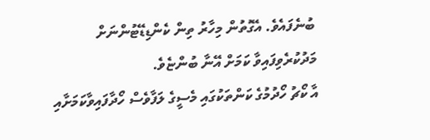ބުނެފައެވެ. އެގޮތުން މިހާރު ތިން ކެންޑިޑޭޓުންނަށް މަދުކުރެވިފައިވާ ކަމަށް އޭނާ ބުންޏެވެ.
އާ ކޯޗު ހޯދުމުގެ ކަންތަކުގައި މެސީގެ ލަފާވެސް ހޯދާފައިވާކަމަށާއި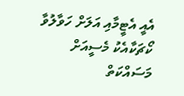އެއީ އެޓީމާއި އަލަށް ހަވާލުވާ ކޯޗަކާއެކު މެސީއަށް މަސައްކަތް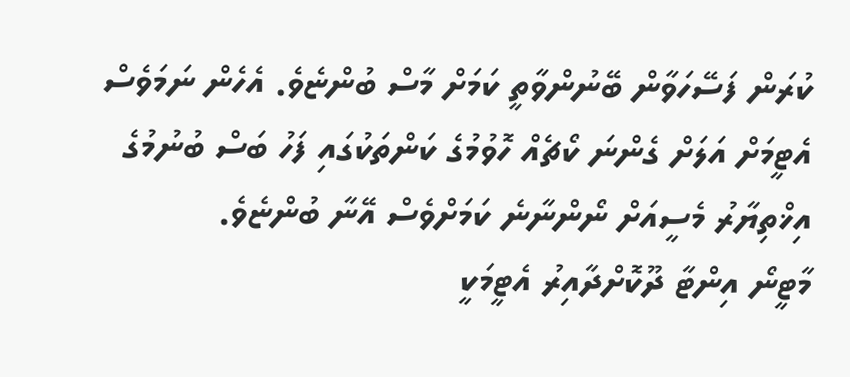ކުރަން ފަސޭހަވާން ބޭނުންވާތީ ކަމަށް މާސް ބުންޏެވެ. އެހެން ނަމަވެސް އެޓީމަށް އަލަށް ގެންނަ ކޯޗެއް ހޮވުމުގެ ކަންތަކުގައި ފަހު ބަސް ބުނުމުގެ އިޚްތިޔާރު މެސީއަށް ނޯންނާނެ ކަމަށްވެސް އޭނާ ބުންޏެވެ.
މާޓީނޯ އިންޓާ ދޫކޮށްދާއިރު އެޓީމަކީ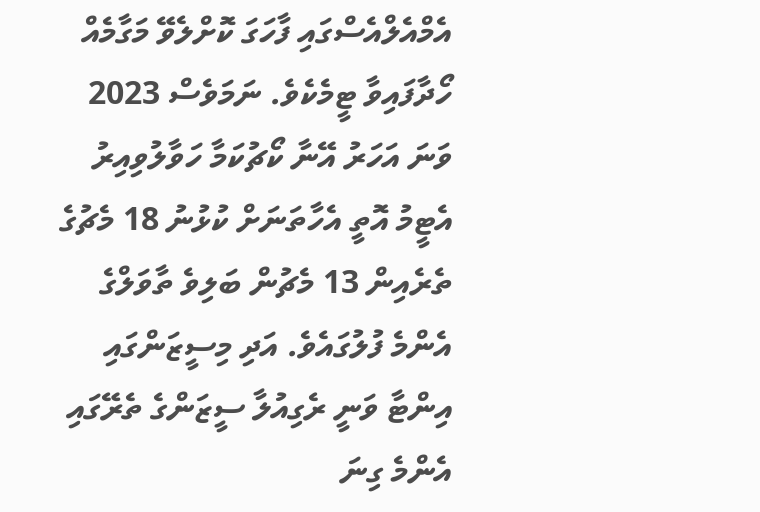އެމްއެލްއެސްގައި ފާހަގަ ކޮށްލެވޭ މަގާމެއް ހޯދާފައިވާ ޓީމެކެވެ. ނަމަވެސް 2023 ވަނަ އަހަރު އޭނާ ކޯޗުކަމާ ހަވާލުވިއިރު އެޓީމު އޮތީ އެހާތަނަށް ކުޅުނު 18 މެޗުގެ ތެރެއިން 13 މެޗުން ބަލިވެ ތާވަލްގެ އެންމެ ފުލުގައެވެ. އަދި މިސީޒަންގައި އިންޓާ ވަނީ ރެގިއުލާ ސީޒަންގެ ތެރޭގައި އެންމެ ގިނަ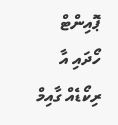ޕޮއިންޓް ހޯދައި އާ ރިކޯޑެއް ގާއިމް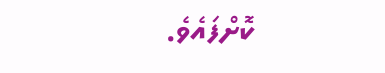ކޮށްފައެވެ.